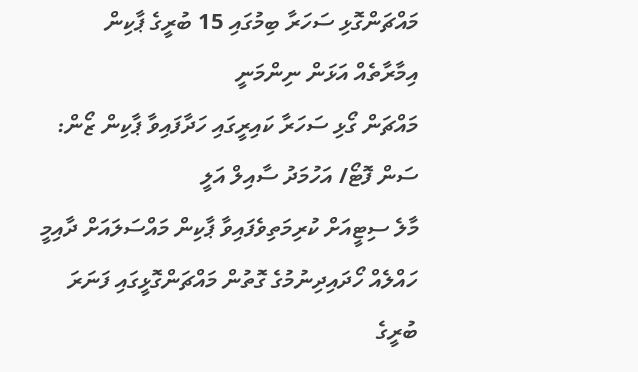މައްޗަންގޮޅި ސަހަރާ ބިމުގައި 15 ބުރީގެ ޕާކިން އިމާރާތެއް އަޅަން ނިންމަނީ
މައްޗަން ގޯޅި ސަހަރާ ކައިރީގައި ހަދާފައިވާ ޕާކިން ޒޯން: ސަން ފޮޓޯ/ އަހުމަދު ސާއިލް އަލީ
މާލެ ސިޓީއަށް ކުރިމަތިވެފައިވާ ޕާކިން މައްސަލައަށް ދާއިމީ ހައްލެއް ހޯދައިދިނުމުގެ ގޮތުން މައްޗަންގޮޅީގައި ފަނަރަ ބުރީގެ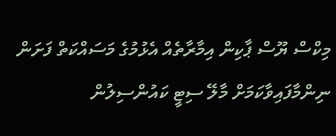މިކްސް ޔޫސް ޕާކިން އިމާރާތެއް އެޅުމުގެ މަސައްކަތް ފަށަން ނިންމާފައިވާކަމަށް މާލޭ ސިޓީ ކައުންސިލުން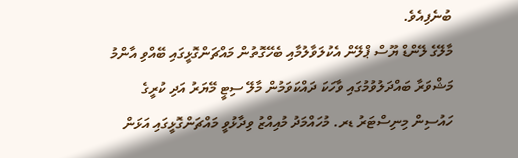ބުނެފިއެވެ.
މާލޭގެ ލޭންޑް ޔޫސް ޕްލޭން އެކުލަވާލުމާއި ބެހޭގޮތުން މައްޗަންގޮޅީގައި ބޭއްވި އާންމު މަޝްވަރާ ބައްދަލުވުމުގައި ވާހަކަ ދައްކަވަމުން މާލޭ ސިޓީ މޭޔަރު އަދި ކުރީގެ ހައުސިން މިނިސްޓަރު ޑރ. މުހައްމަދު މުއިއްޒު ވިދާޅުވީ މައްޗަންގޮޅީގައި އަޅަން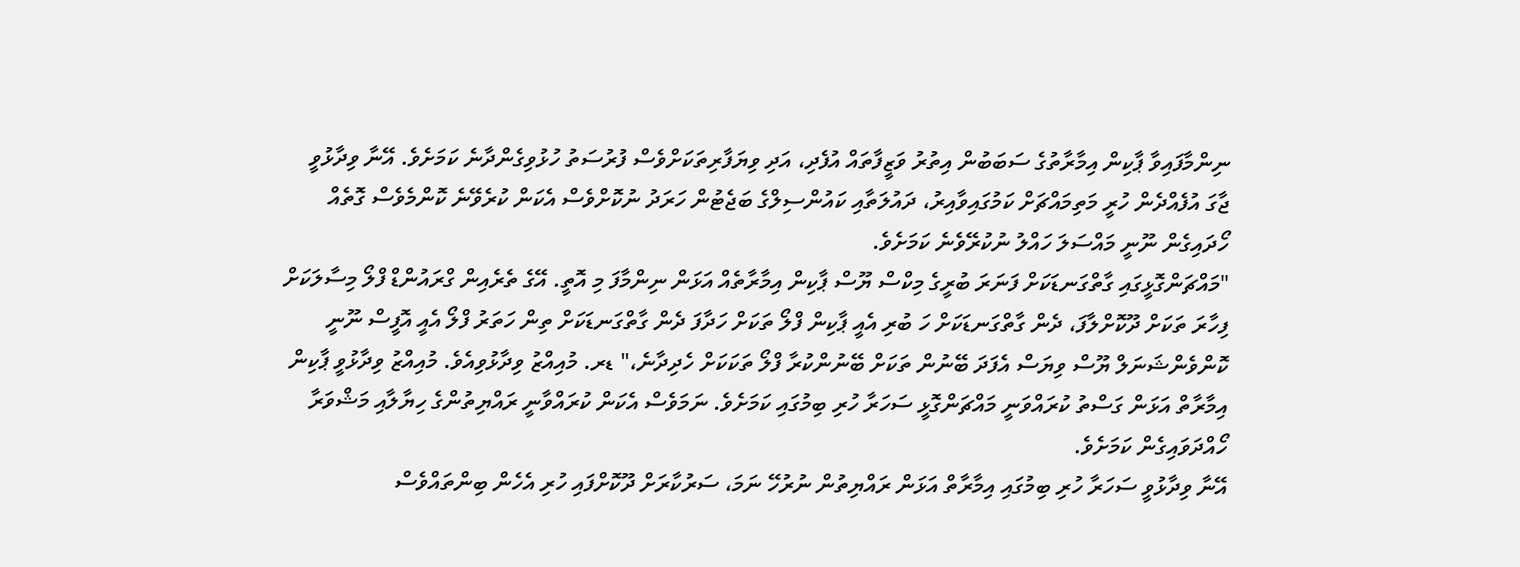ނިންމާފައިވާ ޕާކިން އިމާރާތުގެ ސަބަބުން އިތުރު ވަޒީފާތައް އުފެދި، އަދި ވިޔަފާރިތަކަށްވެސް ފުރުސަތު ހުޅުވިގެންދާނެ ކަމަށެވެ. އޭނާ ވިދާޅުވީ ޖާގަ އުފެއްދެން ހުރީ މަތިމައްޗަށް ކަމުގައިވާއިރު، ދައުލަތާއި ކައުންސިލްގެ ބަޖެޓުން ހަރަދު ނުކޮށްވެސް އެކަން ކުރެވޭނެ ކޮންމެވެސް ގޮތެއް ހޯދައިގެން ނޫނީ މައްސަލަ ހައްލު ނުކުރޭވެނެ ކަމަށެވެ.
"މައްޗަންގޮޅީގައި ގާތްގަނޑަކަށް ފަނަރަ ބުރީގެ މިކްސް ޔޫސް ޕާކިން އިމާރާތެއް އަޅަން ނިންމާފަ މި އޮތީ. އޭގެ ތެރެއިން ގްރައުންޑް ފްލޯ މިސާލަކަށް ފިހާރަ ތަކަށް ދޫކޮށްލާފަ، ދެން ގާތްގަނޑަކަށް ހަ ބުރި އެއީ ޕާކިން ފްލޯ ތަކަށް ހަދާފަ ދެން ގާތްގަނޑަކަށް ތިން ހަތަރު ފްލޯ އެއީ އޮފީސް ނޫނީ ކޮންވެންޝަނަލް ޔޫސް ވިޔަސް އެފަދަ ބޭނުން ތަކަށް ބޭނުންކުރާ ފްލޯ ތަކަކަށް ހެދިދާނެ،" ޑރ. މުއިއްޒު ވިދާޅުވިއެވެ. މުއިއްޒު ވިދާޅުވީ ޕާކިން އިމާރާތް އަޅަން ގަސްތު ކުރައްވަނީ މައްޗަންގޮޅީ ސަހަރާ ހުރި ބިމުގައި ކަމަށެވެ. ނަމަވެސް އެކަން ކުރައްވާނީ ރައްޔިތުންގެ ހިޔާލާއި މަޝްވަރާ ހޯއްދަވައިގެން ކަމަށެވެ.
އޭނާ ވިދާޅުވީ ސަހަރާ ހުރި ބިމުގައި އިމާރާތް އަޅަން ރައްޔިތުން ނުރުހޭ ނަމަ، ސަރުކާރަށް ދޫކޮށްފައި ހުރި އެހެން ބިންތައްވެސް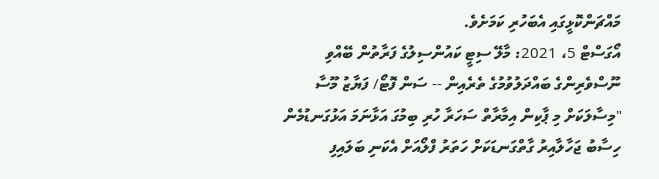މައްޗަންކޮޅީގައި އެބަހުރި ކަމަށެވެ.
އޯގަސްޓް 5، 2021: މާލޭ ސިޓީ ކައުންސިލުގެ ފަރާތުން ބޭއްވި ނޫސްވެރިންގެ ބައްދަލުވުމުގެ ތެރެއިން -- ސަން ފޮޓޯ/ ފަޔާޒު މޫސާ
"މިސާލަކަށް މި ޕާކިން އިމާރާތް ސަހަރާ ހުރި ބިމުގަ އަޅާނަމަ އަޅުގަނޑުމެން ހިސާބު ޖަހާލާއިރު ގާތްގަނޑަކަށް ހަތަރު ފްލޯއަށް އެކަނި ބަލައިފި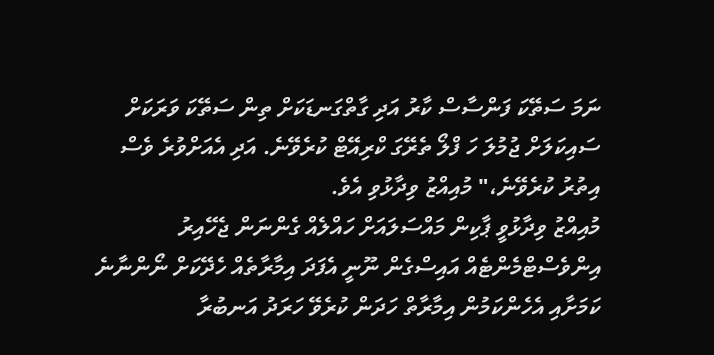ނަމަ ސަތޭކަ ފަންސާސް ކާރު އަދި ގާތްގަނޑަކަށް ތިން ސަތޭކަ ވަރަކަށް ސައިކަލަށް ޖުމުލަ ހަ ފްލޯ ތެރޭގަ ކްރިއޭޓް ކުރެވޭނެ. އަދި އެއަށްވުރެ ވެސް އިތުރު ކުރެވޭނެ،" މުއިއްޒު ވިދާޅުވި އެވެ.
މުއިއްޒު ވިދާޅުވީ ޕާކިން މައްސަލައަށް ހައްލެއް ގެންނަން ޖެހޭއިރު އިންވެސްޓްމެންޓެއް އައިސްގެން ނޫނީ އެފަދަ އިމާރާތެއް ހެދޭކަށް ނޯންނާނެ ކަމަށާއި އެހެންކަމުން އިމާރާތް ހަދަން ކުރެވޭ ހަރަދު އަނބުރާ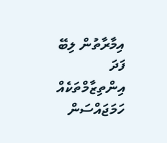އިމާރާތުން ލިބޭ ފަދަ އިންތިޒާމްތަކެއް ހަމަޖައްސަން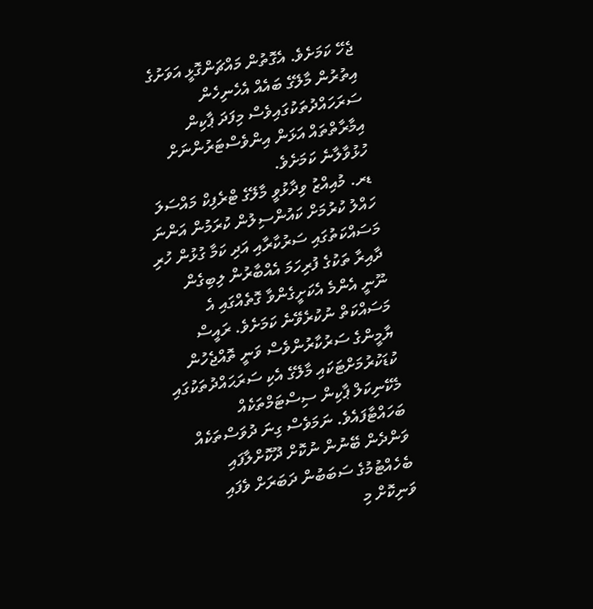ޖެހޭ ކަމަށެވެ. އެގޮތުން މައްޗަންގޮޅީ އަވަށުގެ އިތުރުން މާލޭގެ ބައެއް އެހެނިހެން ސަރަހައްދުތަކުގައިވެސް މިފަދަ ޕާކިން އިމާރާތްތައް އަޅަން އިންވެސްޓަރުންނަށް ހުޅުވާލާނެ ކަމަށެވެ.
ޑރ. މުއިއްޒު ވިދާޅުވީ މާލޭގެ ޓްރެފިކް މައްސަލަ ހައްލު ކުރުމަށް ކައުންސިލުން ކުރަމުން އަންނަ މަސައްކަތުގައި ސަރުކާރާއި އަދި ކަމާ ގުޅުން ހުރި ދާއިރާ ތަކުގެ ފުރިހަމަ އެއްބާރުން ލިބިގެން ނޫނީ އެންމެ އެކަށީގެންވާ ގޮތެއްގައި އެ މަސައްކަތް ނުކުރެވޭނެ ކަމަށެވެ. ރައީސް ޔާމީންގެ ސަރުކާރުންވެސް ވަނީ ތޮއްޖެހުން ކުޑަކުރުމަށްޓަކައި މާލޭގެ އެކި ސަރަޙައްދުތަކުގައި މެކޭނިކަލް ޕާކިން ސިސްޓަމްތަކެއް ބަހައްޓާފައެވެ. ނަމަވެސް ގިނަ ދުވަސްތަކެއް ވަންދެން ބޭނުން ނުކޮށް ދޫކޮށްލާފައި ބެހެއްޓުމުގެ ސަބަބުން ދަބަރަށް ވެފައި ވަނިކޮށް މި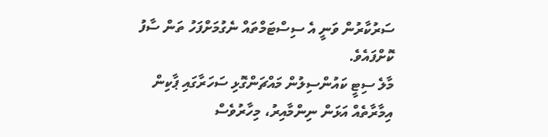ސަރުކާރުން ވަނީ އެ ސިސްޓަމްތައް ނެގުމަށްފަހު ތަން ސާފު ކޮށްފައެވެ.
މާލެ ސިޓީ ކައުންސިލުން މައްޗަންގޮޅި ސަހަރާގައި ޕާކިން އިމާރާތެއް އަޅަން ނިންމާއިރު، މިހާރުވެސް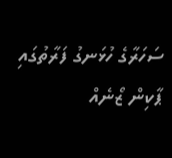ސަހަރާގެ ހުޅަނގު ފަރާތުގައި ޕާކިން ޒޯނެއް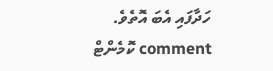ހަދާފައި އެބަ އޮތެވެ.
comment ކޮމެންޓް